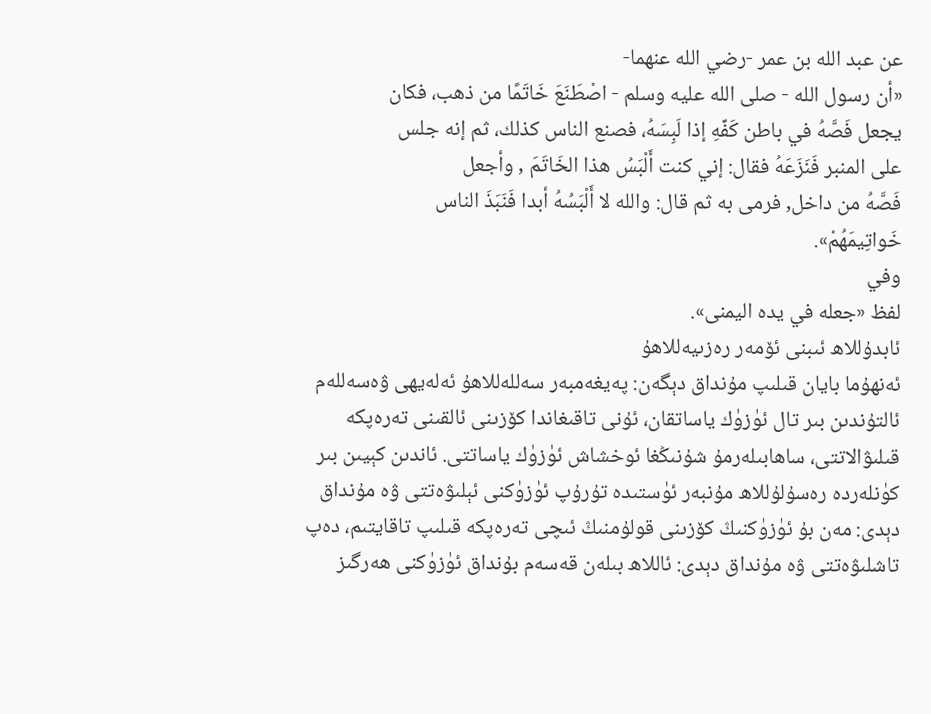عن عبد الله بن عمر -رضي الله عنهما-
«أن رسول الله - صلى الله عليه وسلم - اصْطَنَعَ خَاتَمًا من ذهب، فكان
يجعل فَصَّهُ في باطن كَفِّهِ إذا لَبِسَهُ، فصنع الناس كذلك، ثم إنه جلس
على المنبر فَنَزَعَهُ فقال: إني كنت أَلْبَسُ هذا الخَاتَمَ , وأجعل
فَصَّهُ من داخل, فرمى به ثم قال: والله لا أَلْبَسُهُ أبدا فَنَبَذَ الناس
خَواتِيمَهُمْ».
وفي
لفظ «جعله في يده اليمنى».
ئابدۇللاھ ئىبنى ئۆمەر رەزىيەللاھۇ
ئەنھۇما بايان قىلىپ مۇنداق دېگەن: پەيغەمبەر سەللەللاھۇ ئەلەيھى ۋەسەللەم
ئالتۇندىن بىر تال ئۈزۈك ياساتقان، ئۇنى تاقىغاندا كۆزىنى ئالقىنى تەرەپكە
قىلىۋالاتتى، ساھابىلەرمۇ شۇنىڭغا ئوخشاش ئۈزۈك ياساتتى. ئاندىن كېيىن بىر
كۈنلەردە رەسۇلۇللاھ مۇنبەر ئۈستىدە تۇرۇپ ئۈزۈكنى ئېلىۋەتتى ۋە مۇنداق
دېدى: مەن بۇ ئۈزۈكنىڭ كۆزىنى قولۇمنىڭ ئىچى تەرەپكە قىلىپ تاقايتىم، دەپ
تاشلىۋەتتى ۋە مۇنداق دېدى: ئاللاھ بىلەن قەسەم بۇنداق ئۈزۈكنى ھەرگىز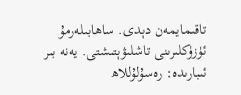تاقىمايمەن دېدى. ساھابىلەرمۇ ئۈزۈكلىرىنى تاشلىۋېتىشتى. يەنە بىر
ئىبارىدە: رەسۇلۇللاھ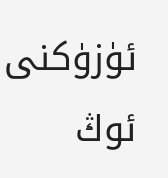ئۈزۈكنى ئوڭ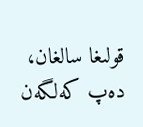قولىغا سالغان، دەپ كەلگەن